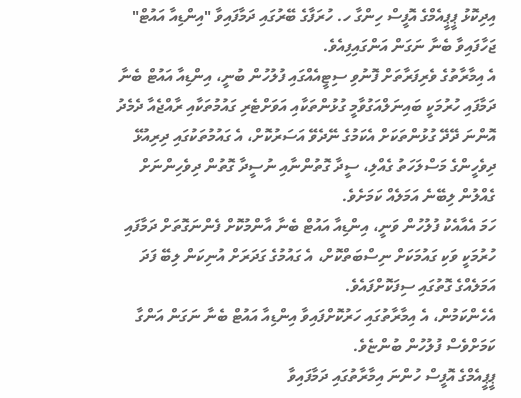އިދިކޮޅު ޕީޕީއެމްގެ އޮފީސް ހިންގާ ހ. ހުރަފާގެ ބޭރުގައި ދަމާފައިވާ "އިންޑިއާ އައުޓް" ޖަހާފައިވާ ބެނާ ނަގަން އަންގައިފިއެވެ.
އެ އިމާރާތުގެ ވެރިފަރާތަށް ފޮނުވި ސިޓީއެއްގައި ފުލުހުން ބުނީ، އިންޑިއާ އައުޓް ބެނާ ދަމާފައި ހުރުމަކީ ބައިނަލްއަގުވާމީ ގުޅުންތަކާއި އަވަށްޓެރި ގައުމުތަކާއި ރާއްޖެއާ ދެމެދު އޮންނަ ދޭދޭ ގުޅުންތަކަށް އެކަމުގެ ނޭދެވޭ އަސަރުކޮށް، އެ ގައުމުތަކުގައި ދިރިއުޅޭ ދިވެހީންގެ މަސްލަހަތު ގެއްލި، ސީދާ ގޮތުންނާއި ނުސީދާ ގޮތުން ދިވެހިންނަށް ގެއްލުން ލިބޭނެ އަމަލެއް ކަމަށެވެ.
ހަމަ އެއާއެކު ފުލުހުން ވަނީ، އިންޑިއާ އައުޓް ބެނާ އާންމުކޮށް ފެންނަގޮތަށް ދަމާފައި ހުރުމަކީ ވަކި ގައުމަކަށް ނިސްބަތްކޮށް، އެ ގައުމުގެ ގަދަރަށް އުނިކަން ލިބޭ ފަދަ އަމަލެއްގެ ގޮތުގައި ސިފަކޮށްފައެވެ.
އެހެންކަމުން، އެ އިމާރާތުގައި ހަރުކޮށްފައިވާ އިންޑިއާ އައުޓް ބެނާ ނަގަން އަންގާ ކަމަށްވެސް ފުލުހުން ބުންޏެވެ.
ޕީޕީއެމްގެ އޮފީސް ހުންނަ އިމާރާތުގައި ދަމާފައިވާ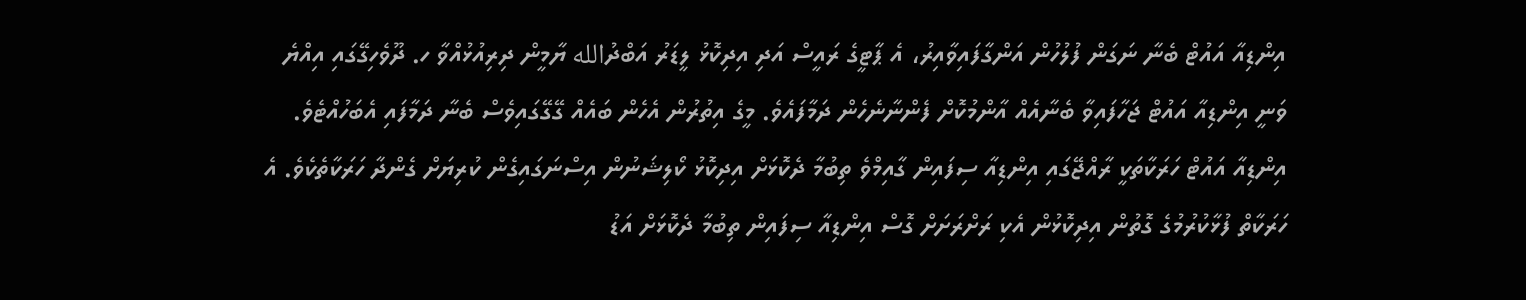އިންޑިއާ އައުޓް ބެނާ ނަގަން ފުލުހުން އަންގާފައިވާއިރު، އެ ޕާޓީގެ ރައީސް އަދި އިދިކޮޅު ލީޑަރު އަބްދުالله ޔާމީން ދިރިއުޅުއްވާ ހ. ދޫވެހިގޭގައި އިއްޔެ ވަނީ އިންޑިއާ އައުޓް ޖަހާފައިވާ ބެނާއެއް އާންމުކޮށް ފެންނާނެހެން ދަމާފައެވެ. މީގެ އިތުރުން އެހެން ބައެއް ގޭގޭގައިވެސް ބެނާ ދަމާފައި އެބަހުއްޓެވެ.
އިންޑިއާ އައުޓް ހަރަކާތަކީ ރާއްޖޭގައި އިންޑިއާ ސިފައިން ގާއިމްވެ ތިބުމާ ދެކޮޅަށް އިދިކޮޅު ކޯލިޝަނުން އިސްނަގައިގެން ކުރިޔަށް ގެންދާ ހަރަކާތެކެވެ. އެ ހަރަކާތް ފުޅާކުރުމުގެ ގޮތުން އިދިކޮޅުން އެކި ރަށްރަށަށް ގޮސް އިންޑިއާ ސިފައިން ތިބުމާ ދެކޮޅަށް އަޑު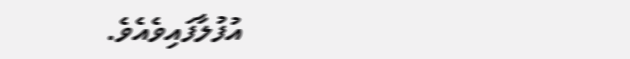އުފުލާފައިވެއެވެ.